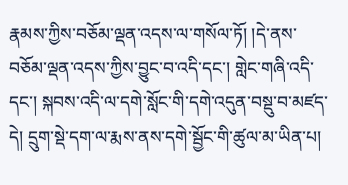རྣམས་ཀྱིས་བཅོམ་ལྡན་འདས་ལ་གསོལ་ཏོ། །དེ་ནས་བཅོམ་ལྡན་འདས་ཀྱིས་བྱུང་བ་འདི་དང་། གླེང་གཞི་འདི་དང་། སྐབས་འདི་ལ་དགེ་སློང་གི་དགེ་འདུན་བསྡུ་བ་མཛད་དེ། དྲུག་སྡེ་དག་ལ་རྨས་ནས་དགེ་སྦྱོང་གི་ཚུལ་མ་ཡིན་པ།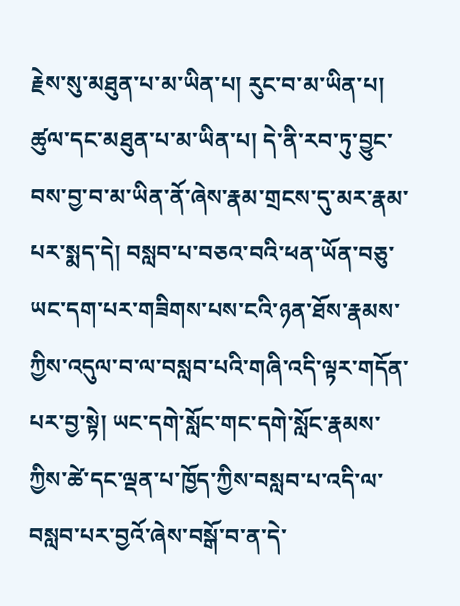རྗེས་སུ་མཐུན་པ་མ་ཡིན་པ། རུང་བ་མ་ཡིན་པ། ཚུལ་དང་མཐུན་པ་མ་ཡིན་པ། དེ་ནི་རབ་ཏུ་བྱུང་བས་བྱ་བ་མ་ཡིན་ནོ་ཞེས་རྣམ་གྲངས་དུ་མར་རྣམ་པར་སྨད་དེ། བསླབ་པ་བཅའ་བའི་ཕན་ཡོན་བཅུ་ཡང་དག་པར་གཟིགས་པས་ངའི་ཉན་ཐོས་རྣམས་ཀྱིས་འདུལ་བ་ལ་བསླབ་པའི་གཞི་འདི་ལྟར་གདོན་པར་བྱ་སྟེ། ཡང་དགེ་སློང་གང་དགེ་སློང་རྣམས་ཀྱིས་ཚེ་དང་ལྡན་པ་ཁྱོད་ཀྱིས་བསླབ་པ་འདི་ལ་བསླབ་པར་བྱའོ་ཞེས་བསྒོ་བ་ན་དེ་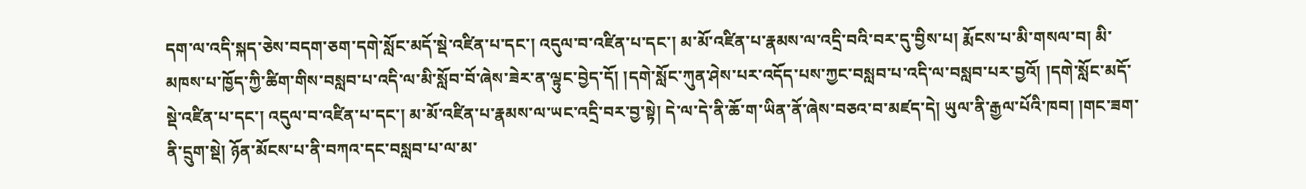དག་ལ་འདི་སྐད་ཅེས་བདག་ཅག་དགེ་སློང་མདོ་སྡེ་འཛིན་པ་དང་། འདུལ་བ་འཛིན་པ་དང་། མ་མོ་འཛིན་པ་རྣམས་ལ་འདྲི་བའི་བར་དུ་བྱིས་པ། རྨོངས་པ་མི་གསལ་བ། མི་མཁས་པ་ཁྱོད་ཀྱི་ཚིག་གིས་བསླབ་པ་འདི་ལ་མི་སློབ་བོ་ཞེས་ཟེར་ན་ལྟུང་བྱེད་དོ། །དགེ་སློང་ཀུན་ཤེས་པར་འདོད་པས་ཀྱང་བསླབ་པ་འདི་ལ་བསླབ་པར་བྱའོ། །དགེ་སློང་མདོ་སྡེ་འཛིན་པ་དང་། འདུལ་བ་འཛིན་པ་དང་། མ་མོ་འཛིན་པ་རྣམས་ལ་ཡང་འདྲི་བར་བྱ་སྟེ། དེ་ལ་དེ་ནི་ཆོ་ག་ཡིན་ནོ་ཞེས་བཅའ་བ་མཛད་དེ། ཡུལ་ནི་རྒྱལ་པོའི་ཁབ། །གང་ཟག་ནི་དྲུག་སྡེ། ཉོན་མོངས་པ་ནི་བཀའ་དང་བསླབ་པ་ལ་མ་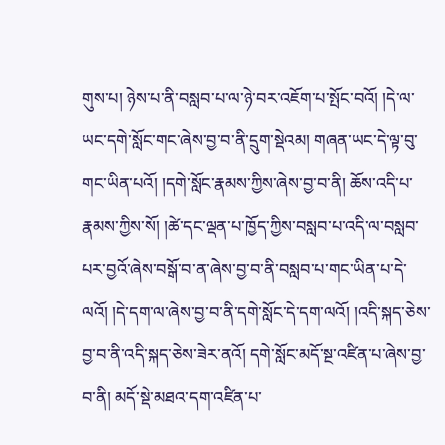གུས་པ། ཉེས་པ་ནི་བསླབ་པ་ལ་ཉེ་བར་འཇོག་པ་སྤོང་བའོ། །དེ་ལ་ཡང་དགེ་སློང་གང་ཞེས་བྱ་བ་ནི་དྲུག་སྡེའམ། གཞན་ཡང་དེ་ལྟ་བུ་གང་ཡིན་པའོ། །དགེ་སློང་རྣམས་ཀྱིས་ཞེས་བྱ་བ་ནི། ཆོས་འདི་པ་རྣམས་ཀྱིས་སོ། །ཚེ་དང་ལྡན་པ་ཁྱོད་ཀྱིས་བསླབ་པ་འདི་ལ་བསླབ་པར་བྱའོ་ཞེས་བསྒོ་བ་ན་ཞེས་བྱ་བ་ནི་བསླབ་པ་གང་ཡིན་པ་དེ་ལའོ། །དེ་དག་ལ་ཞེས་བྱ་བ་ནི་དགེ་སློང་དེ་དག་ལའོ། །འདི་སྐད་ཅེས་བྱ་བ་ནི་འདི་སྐད་ཅེས་ཟེར་ནའོ། དགེ་སློང་མདོ་སྔ་འཛིན་པ་ཞེས་བྱ་བ་ནི། མདོ་སྡེ་མཐའ་དག་འཛིན་པ་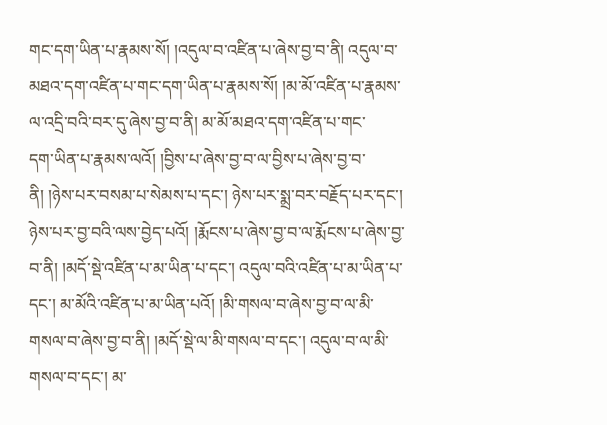གང་དག་ཡིན་པ་རྣམས་སོ། །འདུལ་བ་འཛིན་པ་ཞེས་བྱ་བ་ནི། འདུལ་བ་མཐའ་དག་འཛིན་པ་གང་དག་ཡིན་པ་རྣམས་སོ། །མ་མོ་འཛིན་པ་རྣམས་ལ་འདྲི་བའི་བར་དུ་ཞེས་བྱ་བ་ནི། མ་མོ་མཐའ་དག་འཛིན་པ་གང་
དག་ཡིན་པ་རྣམས་ལའོ། །བྱིས་པ་ཞེས་བྱ་བ་ལ་བྱིས་པ་ཞེས་བྱ་བ་ནི། །ཉེས་པར་བསམ་པ་སེམས་པ་དང་། ཉེས་པར་སྨྲ་བར་བརྗོད་པར་དང་། ཉེས་པར་བྱ་བའི་ལས་བྱེད་པའོ། །རྨོངས་པ་ཞེས་བྱ་བ་ལ་རྨོངས་པ་ཞེས་བྱ་བ་ནི། །མདོ་སྡེ་འཛིན་པ་མ་ཡིན་པ་དང་། འདུལ་བའི་འཛིན་པ་མ་ཡིན་པ་དང་། མ་མོའི་འཛིན་པ་མ་ཡིན་པའོ། །མི་གསལ་བ་ཞེས་བྱ་བ་ལ་མི་གསལ་བ་ཞེས་བྱ་བ་ནི། །མདོ་སྡེ་ལ་མི་གསལ་བ་དང་། འདུལ་བ་ལ་མི་གསལ་བ་དང་། མ་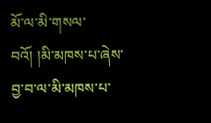མོ་ལ་མི་གསལ་བའོ། །མི་མཁས་པ་ཞེས་བྱ་བ་ལ་མི་མཁས་པ་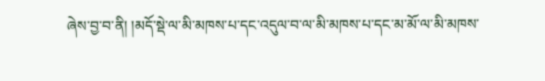ཞེས་བྱ་བ་ནི། །མདོ་སྡེ་ལ་མི་མཁས་པ་དང་འདུལ་བ་ལ་མི་མཁས་པ་དང་མ་མོ་ལ་མི་མཁས་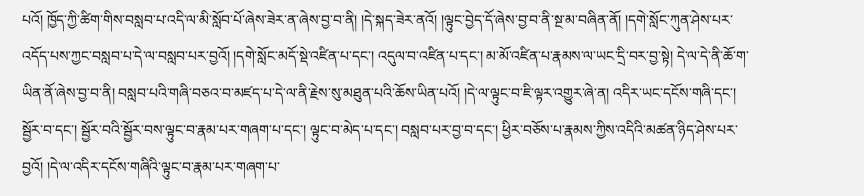པའོ། ཁྱོད་ཀྱི་ཚིག་གིས་བསླབ་པ་འདི་ལ་མི་སློབ་པོ་ཞེས་ཟེར་ན་ཞེས་བྱ་བ་ནི། །དེ་སྐད་ཟེར་ནའོ། །ལྟུང་བྱེད་དོ་ཞེས་བྱ་བ་ནི་སྔ་མ་བཞིན་ནོ། །དགེ་སློང་ཀུན་ཤེས་པར་འདོད་པས་ཀྱང་བསླབ་པ་དེ་ལ་བསླབ་པར་བྱའོ། །དགེ་སློང་མདོ་སྡེ་འཛིན་པ་དང་། འདུལ་བ་འཛིན་པ་དང་། མ་མོ་འཛིན་པ་རྣམས་ལ་ཡང་དྲི་བར་བྱ་སྟེ། དེ་ལ་དེ་ནི་ཆོ་ག་ཡིན་ནོ་ཞེས་བྱ་བ་ནི། བསླབ་པའི་གཞི་བཅའ་བ་མཛད་པ་དེ་ལ་ནི་རྗེས་སུ་མཐུན་པའི་ཆོས་ཡིན་པའོ། །དེ་ལ་ལྟུང་བ་ཇི་ལྟར་འགྱུར་ཞེ་ན། འདིར་ཡང་དངོས་གཞི་དང་། སྦྱོར་བ་དང་། སྦྱོར་བའི་སྦྱོར་བས་ལྟུང་བ་རྣམ་པར་གཞག་པ་དང་། ལྟུང་བ་མེད་པ་དང་། བསླབ་པར་བྱ་བ་དང་། ཕྱིར་བཅོས་པ་རྣམས་ཀྱིས་འདིའི་མཚན་ཉིད་ཤེས་པར་བྱའོ། །དེ་ལ་འདིར་དངོས་གཞིའི་ལྟུང་བ་རྣམ་པར་གཞག་པ་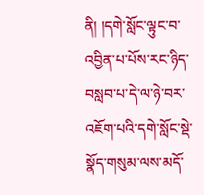ནི། །དགེ་སློང་ལྟུང་བ་འབྱིན་པ་པོས་རང་ཉིད་བསླབ་པ་དེ་ལ་ཉེ་བར་འཇོག་པའི་དགེ་སློང་སྡེ་སྣོད་གསུམ་ལས་མདོ་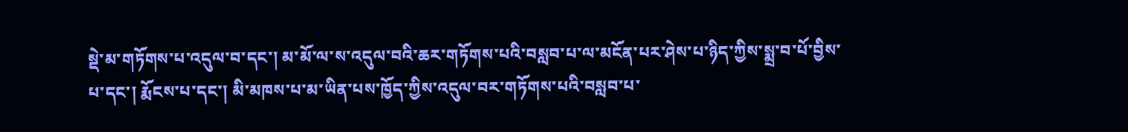སྡེ་མ་གཏོགས་པ་འདུལ་བ་དང་། མ་མོ་ལ་ས་འདུལ་བའི་ཆར་གཏོགས་པའི་བསླབ་པ་ལ་མངོན་པར་ཤེས་པ་ཉིད་ཀྱིས་སྨྲ་བ་པོ་བྱིས་པ་དང་། རྨོངས་པ་དང་། མི་མཁས་པ་མ་ཡིན་པས་ཁྱོད་ཀྱིས་འདུལ་བར་གཏོགས་པའི་བསླབ་པ་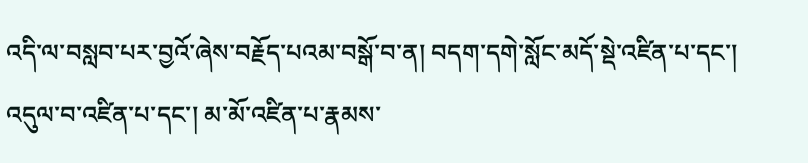འདི་ལ་བསླབ་པར་བྱའོ་ཞེས་བརྗོད་པའམ་བསྒོ་བ་ན། བདག་དགེ་སློང་མདོ་སྡེ་འཛིན་པ་དང་། འདུལ་བ་འཛིན་པ་དང་། མ་མོ་འཛིན་པ་རྣམས་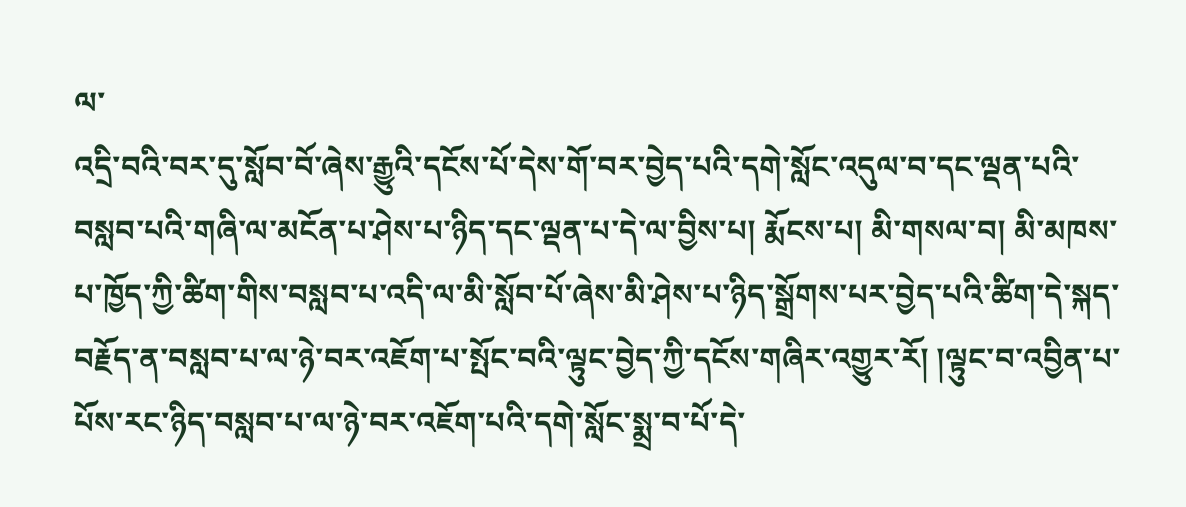ལ་
འདྲི་བའི་བར་དུ་སློབ་བོ་ཞེས་རྒྱུའི་དངོས་པོ་དེས་གོ་བར་བྱེད་པའི་དགེ་སློང་འདུལ་བ་དང་ལྡན་པའི་བསླབ་པའི་གཞི་ལ་མངོན་པ་ཤེས་པ་ཉིད་དང་ལྡན་པ་དེ་ལ་བྱིས་པ། རྨོངས་པ། མི་གསལ་བ། མི་མཁས་པ་ཁྱོད་ཀྱི་ཚིག་གིས་བསླབ་པ་འདི་ལ་མི་སློབ་པོ་ཞེས་མི་ཤེས་པ་ཉིད་སྒྲོགས་པར་བྱེད་པའི་ཚིག་དེ་སྐད་བརྗོད་ན་བསླབ་པ་ལ་ཉེ་བར་འཇོག་པ་སྤོང་བའི་ལྟུང་བྱེད་ཀྱི་དངོས་གཞིར་འགྱུར་རོ། །ལྟུང་བ་འབྱིན་པ་པོས་རང་ཉིད་བསླབ་པ་ལ་ཉེ་བར་འཇོག་པའི་དགེ་སློང་སྨྲ་བ་པོ་དེ་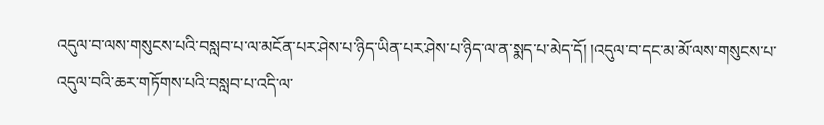འདུལ་བ་ལས་གསུངས་པའི་བསླབ་པ་ལ་མངོན་པར་ཤེས་པ་ཉིད་ཡིན་པར་ཤེས་པ་ཉིད་ལ་ན་སྨད་པ་མེད་དོ། །འདུལ་བ་དང་མ་མོ་ལས་གསུངས་པ་འདུལ་བའི་ཆར་གཏོགས་པའི་བསླབ་པ་འདི་ལ་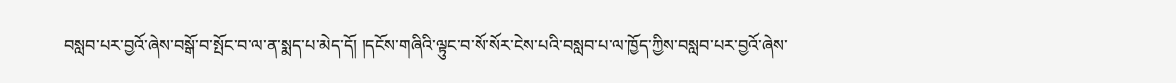བསླབ་པར་བྱའོ་ཞེས་བསྒོ་བ་སྤོང་བ་ལ་ན་སྨད་པ་མེད་དོ། །དངོས་གཞིའི་ལྟུང་བ་སོ་སོར་ངེས་པའི་བསླབ་པ་ལ་ཁྱོད་ཀྱིས་བསླབ་པར་བྱའོ་ཞེས་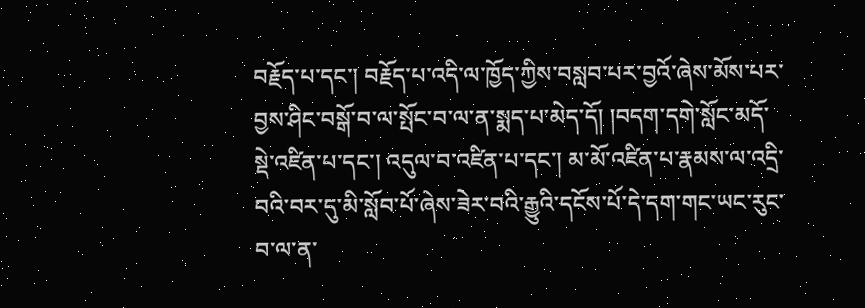བརྗོད་པ་དང་། བརྗོད་པ་འདི་ལ་ཁྱོད་ཀྱིས་བསླབ་པར་བྱའོ་ཞེས་མོས་པར་བྱས་ཤིང་བསྒོ་བ་ལ་སྤོང་བ་ལ་ན་སྨད་པ་མེད་དོ། །བདག་དགེ་སློང་མདོ་སྡེ་འཛིན་པ་དང་། འདུལ་བ་འཛིན་པ་དང་། མ་མོ་འཛིན་པ་རྣམས་ལ་འདྲི་བའི་བར་དུ་མི་སློབ་པོ་ཞེས་ཟེར་བའི་རྒྱུའི་དངོས་པོ་དེ་དག་གང་ཡང་རུང་བ་ལ་ན་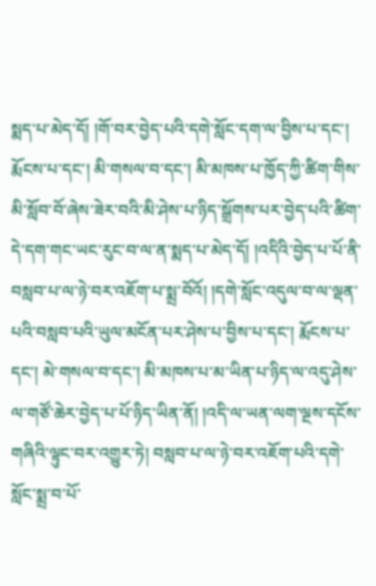སྨད་པ་མེད་དོ། །གོ་བར་བྱེད་པའི་དགེ་སློང་དག་ལ་བྱིས་པ་དང་། རྨོངས་པ་དང་། མི་གསལ་བ་དང་། མི་མཁས་པ་ཁྱོད་ཀྱི་ཚིག་གིས་མི་སློབ་བོ་ཞེས་ཟེར་བའི་མི་ཤེས་པ་ཉིད་སྒྲོགས་པར་བྱེད་པའི་ཚིག་དེ་དག་གང་ཡང་རུང་བ་ལ་ན་སྨད་པ་མེད་དོ། །འདིའི་བྱེད་པ་པོ་ནི་བསླབ་པ་ལ་ཉེ་བར་འཇོག་པ་སྨྲ་བོའོ། །དགེ་སློང་འདུལ་བ་ལ་ལྡན་པའི་བསླབ་པའི་ཡུལ་མངོན་པར་ཤེས་པ་བྱིས་པ་དང་། རྨོངས་པ་དང་། མེ་གསལ་བ་དང་། མི་མཁས་པ་མ་ཡིན་པ་ཉིད་ལ་འདུ་ཤེས་ལ་གཙོ་ཆེར་བྱེད་པ་པོ་ཉིད་ཡིན་ནོ། །འདི་ལ་ཡན་ལག་ལྔས་དངོས་གཞིའི་ལྟུང་བར་འགྱུར་ཏེ། བསླབ་པ་ལ་ཉེ་བར་འཇོག་པའི་དགེ་སློང་སྨྲ་བ་པོ་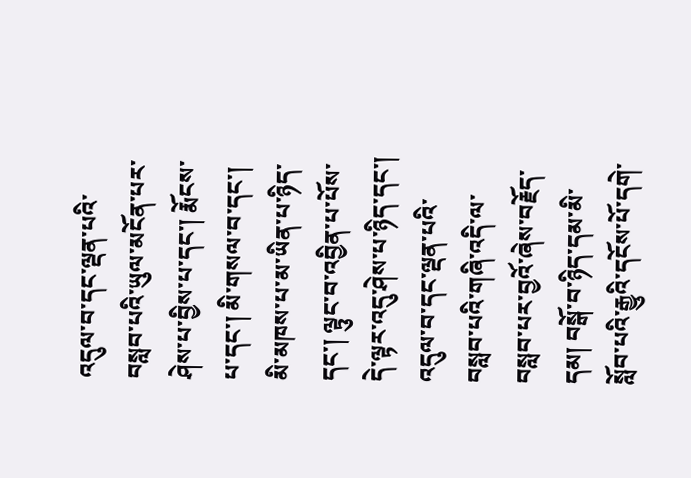འདུལ་བ་དང་ལྡན་པའི་བསླབ་པའི་ཡུལ་མངོན་པར་ཤེས་པ་བྱིས་པ་དང་། རྨོངས་པ་དང་། མི་གསལ་བ་དང་། མི་མཁས་པ་མ་ཡིན་པ་ཉིད་དང་། ལྟུང་བ་འབྱིན་པ་པོས་དེ་ལྟར་འདུ་ཤེས་པ་ཉིད་དང་།
འདུལ་བ་དང་ལྡན་པའི་བསླབ་པའི་གཞི་འདི་ལ་བསླབ་པར་བྱའོ་ཞེས་བརྗོད་དམ། བསྒོ་བ་ཉིད་དམ་མི་སློབ་པའི་རྒྱུའི་དངོས་པོ་དགེ་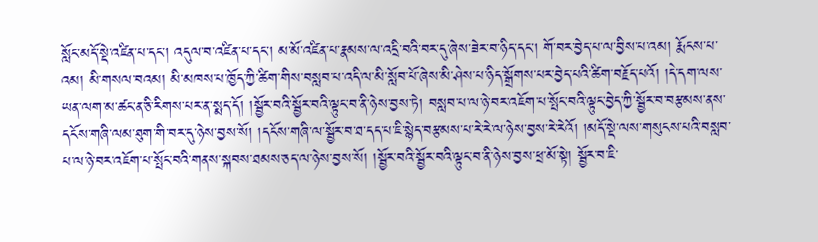སློང་མདོ་སྡེ་འཛིན་པ་དང་། འདུལ་བ་འཛིན་པ་དང་། མ་མོ་འཛིན་པ་རྣམས་ལ་འདྲི་བའི་བར་དུ་ཞེས་ཟེར་བ་ཉིད་དང་། གོ་བར་བྱེད་པ་ལ་བྱིས་པ་འམ། རྨོངས་པ་འམ། མི་གསལ་བའམ། མི་མཁས་པ་ཁྱོད་ཀྱི་ཚིག་གིས་བསླབ་པ་འདི་ལ་མི་སློབ་པོ་ཞེས་མི་ཤེས་པ་ཉིད་སྒྲོགས་པར་བྱེད་པའི་ཚིག་བརྗོད་པའོ། །དེ་དག་ལས་ཡན་ལག་མ་ཚང་ན་ཅི་རིགས་པར་ན་སྨད་དོ། །སྦྱོར་བའི་སྦྱོར་བའི་ལྟུང་བ་ནི་ཉེས་བྱས་ཏེ། བསླབ་པ་ལ་ཉེ་བར་འཇོག་པ་སྤོང་བའི་ལྟུང་བྱེད་ཀྱི་སྦྱོར་བ་བརྩམས་ནས་དངོས་གཞི་ལམ་ཐུག་གི་བར་དུ་ཉེས་བྱས་སོ། །དངོས་གཞི་ལ་སྦྱོར་བ་ཐ་དད་པ་ཇི་སྙེད་བརྩམས་པ་རེ་རེ་ལ་ཉེས་བྱས་རེ་རེའོ། །མདོ་སྡེ་ལས་གསུངས་པའི་བསླབ་པ་ལ་ཉེ་བར་འཇོག་པ་སྤོང་བའི་གནས་སྐབས་ཐམས་ཅད་ལ་ཉེས་བྱས་སོ། །སྦྱོར་བའི་སྦྱོར་བའི་ལྟུང་བ་ནི་ཉེས་བྱས་ཕྲ་མོ་སྟེ། སྦྱོར་བ་ཇི་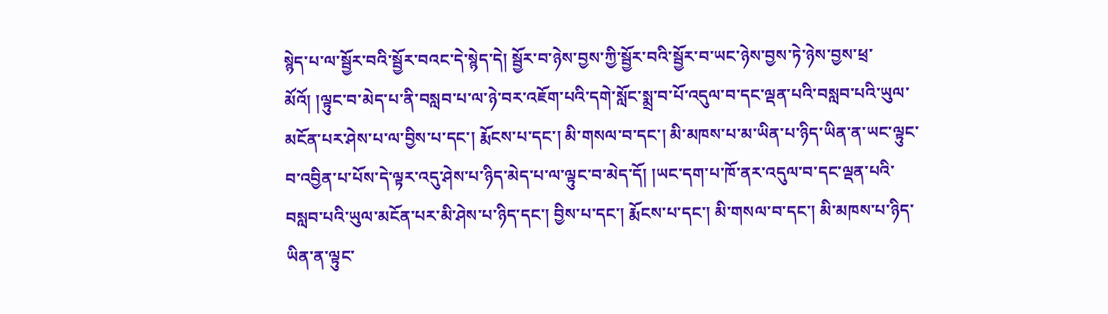སྙེད་པ་ལ་སྦྱོར་བའི་སྦྱོར་བའང་དེ་སྙེད་དེ། སྦྱོར་བ་ཉེས་བྱས་ཀྱི་སྦྱོར་བའི་སྦྱོར་བ་ཡང་ཉེས་བྱས་ཏེ་ཉེས་བྱས་ཕྲ་མོའོ། །ལྟུང་བ་མེད་པ་ནི་བསླབ་པ་ལ་ཉེ་བར་འཇོག་པའི་དགེ་སློང་སྨྲ་བ་པོ་འདུལ་བ་དང་ལྡན་པའི་བསླབ་པའི་ཡུལ་མངོན་པར་ཤེས་པ་ལ་བྱིས་པ་དང་། རྨོངས་པ་དང་། མི་གསལ་བ་དང་། མི་མཁས་པ་མ་ཡིན་པ་ཉིད་ཡིན་ན་ཡང་ལྟུང་བ་འབྱིན་པ་པོས་དེ་ལྟར་འདུ་ཤེས་པ་ཉིད་མེད་པ་ལ་ལྟུང་བ་མེད་དོ། །ཡང་དག་པ་ཁོ་ནར་འདུལ་བ་དང་ལྡན་པའི་བསླབ་པའི་ཡུལ་མངོན་པར་མི་ཤེས་པ་ཉིད་དང་། བྱིས་པ་དང་། རྨོངས་པ་དང་། མི་གསལ་བ་དང་། མི་མཁས་པ་ཉིད་ཡིན་ན་ལྟུང་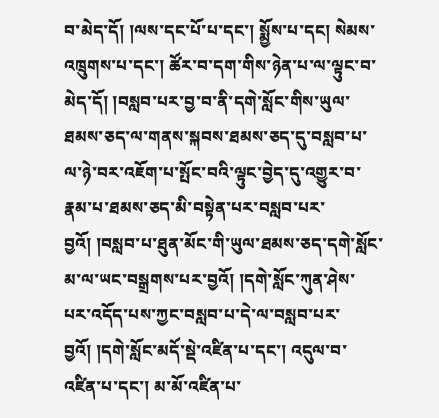བ་མེད་དོ། །ལས་དང་པོ་པ་དང་། སྨྱོས་པ་དང། སེམས་འཁྲུགས་པ་དང་། ཚོར་བ་དག་གིས་ཉེན་པ་ལ་ལྟུང་བ་མེད་དོ། །བསླབ་པར་བྱ་བ་ནི་དགེ་སློང་གིས་ཡུལ་ཐམས་ཅད་ལ་གནས་སྐབས་ཐམས་ཅད་དུ་བསླབ་པ་ལ་ཉེ་བར་འཇོག་པ་སྤོང་བའི་ལྟུང་བྱེད་དུ་འགྱུར་བ་རྣམ་པ་ཐམས་ཅད་མི་བསྟེན་པར་བསླབ་པར་བྱའོ། །བསླབ་པ་ཐུན་མོང་གི་ཡུལ་ཐམས་ཅད་དགེ་སློང་མ་ལ་ཡང་བསྒྲགས་པར་བྱའོ། །དགེ་སློང་ཀུན་ཤེས་པར་འདོད་པས་ཀྱང་བསླབ་པ་དེ་ལ་བསླབ་པར་བྱའོ། །དགེ་སློང་མདོ་སྡེ་འཛིན་པ་དང་། འདུལ་བ་འཛིན་པ་དང་། མ་མོ་འཛིན་པ་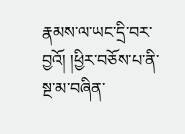རྣམས་ལ་ཡང་དྲི་བར་བྱའོ། །ཕྱིར་བཅོས་པ་ནི་སྔ་མ་བཞིན་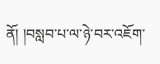ནོ། །བསླབ་པ་ལ་ཉེ་བར་འཇོག་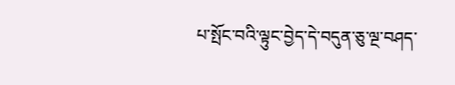པ་སྤོང་བའི་ལྟུང་བྱེད་དེ་བདུན་ཅུ་ལྔ་བཤད་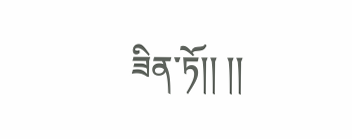ཟིན་ཏོ།། །།